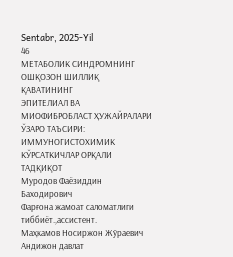Sentabr, 2025-Yil
46
МЕТАБОЛИК СИНДРОМНИНГ ОШҚОЗОН ШИЛЛИҚ ҚАВАТИНИНГ
ЭПИТЕЛИАЛ ВА МИОФИБРОБЛАСТ ҲУЖАЙРАЛАРИ ЎЗАРО ТАЪСИРИ:
ИММУНОГИСТОХИМИК КЎРСАТКИЧЛАР ОРҚАЛИ ТАДҚИҚОТ
Муродов Фаёзиддин Баходирович
Фарғона жамоат саломатлиги тиббиёт.,ассистент.
Маҳкамов Носиржон Жўраевич
Андижон давлат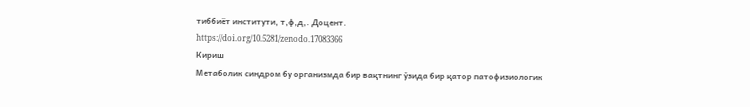тиббиёт институти, т,ф,д,. Доцент.
https://doi.org/10.5281/zenodo.17083366
Кириш
Метаболик синдром бу организмда бир вақтнинг ўзида бир қатор патофизиологик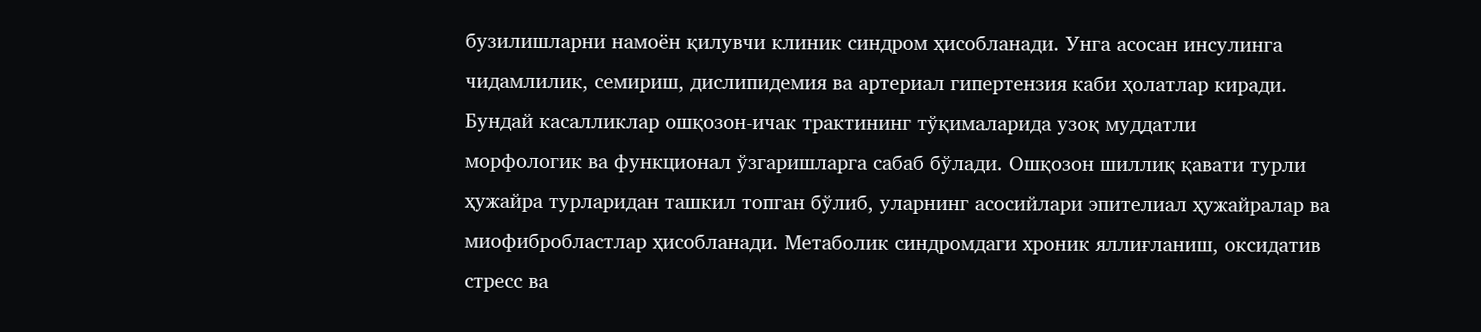бузилишларни намоён қилувчи клиник синдром ҳисобланади. Унга асосан инсулинга
чидамлилик, семириш, дислипидемия ва артериал гипертензия каби ҳолатлар киради.
Бундай касалликлар ошқозон-ичак трактининг тўқималарида узоқ муддатли
морфологик ва функционал ўзгаришларга сабаб бўлади. Ошқозон шиллиқ қавати турли
ҳужайра турларидан ташкил топган бўлиб, уларнинг асосийлари эпителиал ҳужайралар ва
миофибробластлар ҳисобланади. Метаболик синдромдаги хроник яллиғланиш, оксидатив
стресс ва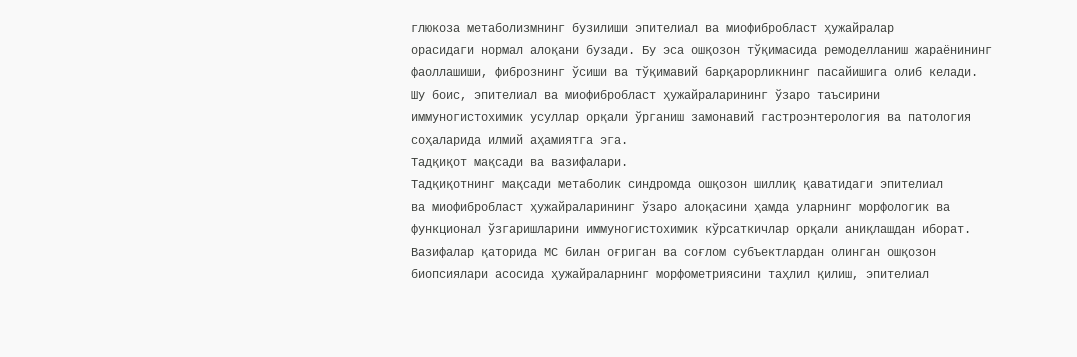глюкоза метаболизмнинг бузилиши эпителиал ва миофибробласт ҳужайралар
орасидаги нормал алоқани бузади. Бу эса ошқозон тўқимасида ремоделланиш жараёнининг
фаоллашиши, фибрознинг ўсиши ва тўқимавий барқарорликнинг пасайишига олиб келади.
Шу боис, эпителиал ва миофибробласт ҳужайраларининг ўзаро таъсирини
иммуногистохимик усуллар орқали ўрганиш замонавий гастроэнтерология ва патология
соҳаларида илмий аҳамиятга эга.
Тадқиқот мақсади ва вазифалари.
Тадқиқотнинг мақсади метаболик синдромда ошқозон шиллиқ қаватидаги эпителиал
ва миофибробласт ҳужайраларининг ўзаро алоқасини ҳамда уларнинг морфологик ва
функционал ўзгаришларини иммуногистохимик кўрсаткичлар орқали аниқлашдан иборат.
Вазифалар қаторида МС билан оғриган ва соғлом субъектлардан олинган ошқозон
биопсиялари асосида ҳужайраларнинг морфометриясини таҳлил қилиш, эпителиал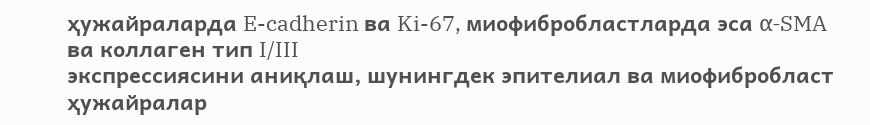ҳужайраларда E-cadherin ва Ki-67, миофибробластларда эса α-SMA ва коллаген тип I/III
экспрессиясини аниқлаш, шунингдек эпителиал ва миофибробласт ҳужайралар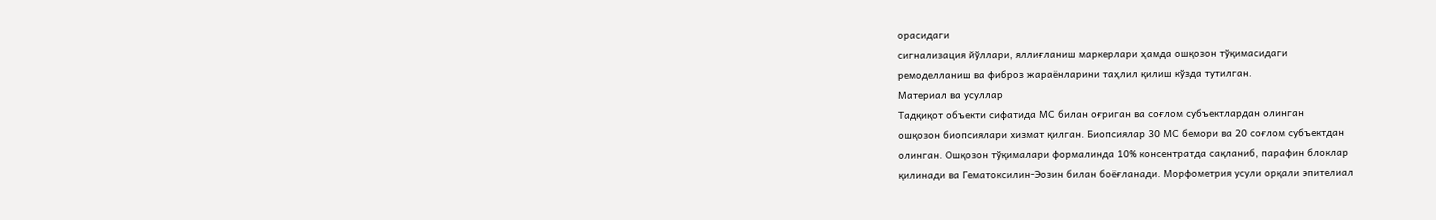орасидаги
сигнализация йўллари, яллиғланиш маркерлари ҳамда ошқозон тўқимасидаги
ремоделланиш ва фиброз жараёнларини таҳлил қилиш кўзда тутилган.
Материал ва усуллар
Тадқиқот объекти сифатида МС билан оғриган ва соғлом субъектлардан олинган
ошқозон биопсиялари хизмат қилган. Биопсиялар 30 МС бемори ва 20 соғлом субъектдан
олинган. Ошқозон тўқималари формалинда 10% консентратда сақланиб, парафин блоклар
қилинади ва Гематоксилин-Эозин билан боёғланади. Морфометрия усули орқали эпителиал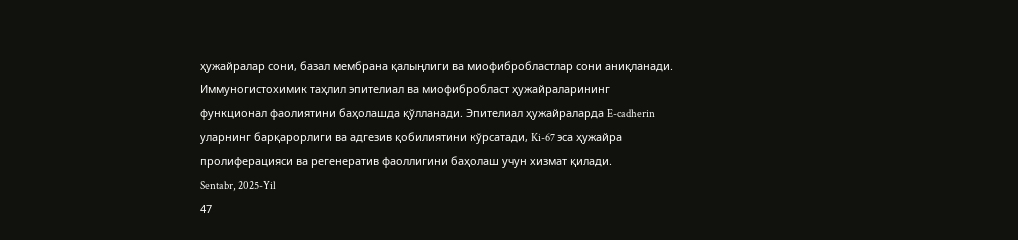ҳужайралар сони, базал мембрана қалыңлиги ва миофибробластлар сони аниқланади.
Иммуногистохимик таҳлил эпителиал ва миофибробласт ҳужайраларининг
функционал фаолиятини баҳолашда қўлланади. Эпителиал ҳужайраларда E-cadherin
уларнинг барқарорлиги ва адгезив қобилиятини кўрсатади, Ki-67 эса ҳужайра
пролиферацияси ва регенератив фаоллигини баҳолаш учун хизмат қилади.
Sentabr, 2025-Yil
47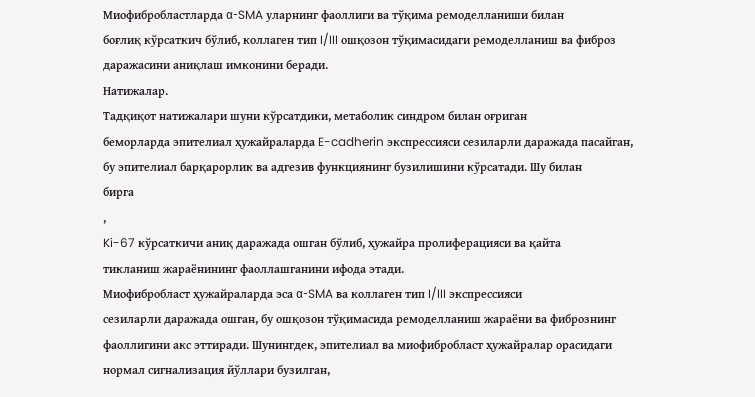Миофибробластларда α-SMA уларнинг фаоллиги ва тўқима ремоделланиши билан
боғлиқ кўрсаткич бўлиб, коллаген тип I/III ошқозон тўқимасидаги ремоделланиш ва фиброз
даражасини аниқлаш имконини беради.
Натижалар.
Тадқиқот натижалари шуни кўрсатдики, метаболик синдром билан оғриган
беморларда эпителиал ҳужайраларда E-cadherin экспрессияси сезиларли даражада пасайган,
бу эпителиал барқарорлик ва адгезив функциянинг бузилишини кўрсатади. Шу билан
бирга
,
Ki-67 кўрсаткичи аниқ даражада ошган бўлиб, ҳужайра пролиферацияси ва қайта
тикланиш жараёнининг фаоллашганини ифода этади.
Миофибробласт ҳужайраларда эса α-SMA ва коллаген тип I/III экспрессияси
сезиларли даражада ошган, бу ошқозон тўқимасида ремоделланиш жараёни ва фибрознинг
фаоллигини акс эттиради. Шунингдек, эпителиал ва миофибробласт ҳужайралар орасидаги
нормал сигнализация йўллари бузилган,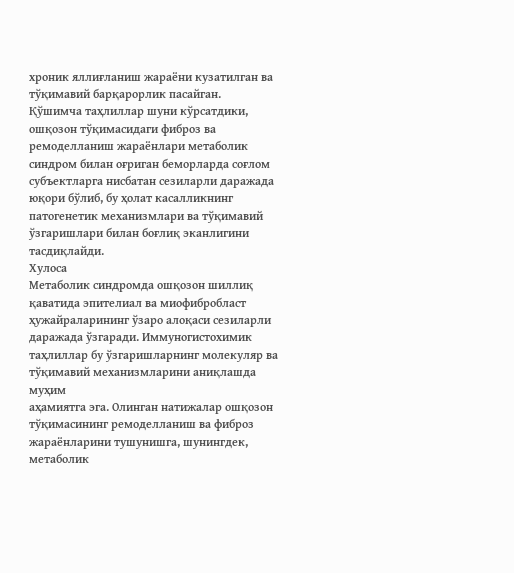хроник яллиғланиш жараёни кузатилган ва
тўқимавий барқарорлик пасайган.
Қўшимча таҳлиллар шуни кўрсатдики, ошқозон тўқимасидаги фиброз ва
ремоделланиш жараёнлари метаболик синдром билан оғриган беморларда соғлом
субъектларга нисбатан сезиларли даражада юқори бўлиб, бу ҳолат касалликнинг
патогенетик механизмлари ва тўқимавий ўзгаришлари билан боғлиқ эканлигини
тасдиқлайди.
Хулоса
Метаболик синдромда ошқозон шиллиқ қаватида эпителиал ва миофибробласт
ҳужайраларининг ўзаро алоқаси сезиларли даражада ўзгаради. Иммуногистохимик
таҳлиллар бу ўзгаришларнинг молекуляр ва тўқимавий механизмларини аниқлашда муҳим
аҳамиятга эга. Олинган натижалар ошқозон тўқимасининг ремоделланиш ва фиброз
жараёнларини тушунишга, шунингдек, метаболик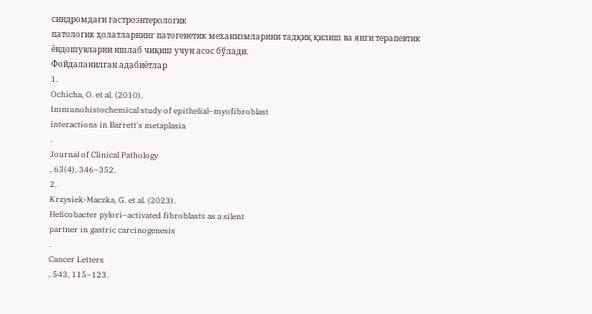синдромдаги гастроэнтерологик
патологик ҳолатларнинг патогенетик механизмларини тадқиқ қилиш ва янги терапевтик
ёндошувларни ишлаб чиқиш учун асос бўлади.
Фойдаланилган адабиётлар
1.
Ochicha, O. et al. (2010).
Immunohistochemical study of epithelial–myofibroblast
interactions in Barrett's metaplasia
.
Journal of Clinical Pathology
, 63(4), 346–352.
2.
Krzysiek-Maczka, G. et al. (2023).
Helicobacter pylori–activated fibroblasts as a silent
partner in gastric carcinogenesis
.
Cancer Letters
, 543, 115–123.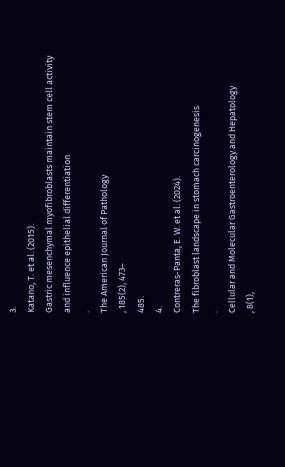3.
Katano, T. et al. (2015).
Gastric mesenchymal myofibroblasts maintain stem cell activity
and influence epithelial differentiation
.
The American Journal of Pathology
, 185(2), 473–
485.
4.
Contreras-Panta, E. W. et al. (2024).
The fibroblast landscape in stomach carcinogenesis
.
Cellular and Molecular Gastroenterology and Hepatology
, 8(1),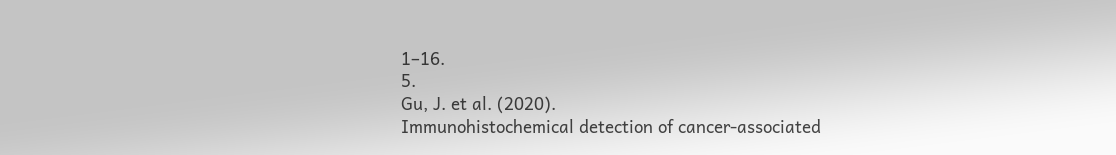1–16.
5.
Gu, J. et al. (2020).
Immunohistochemical detection of cancer-associated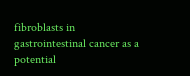fibroblasts in
gastrointestinal cancer as a potential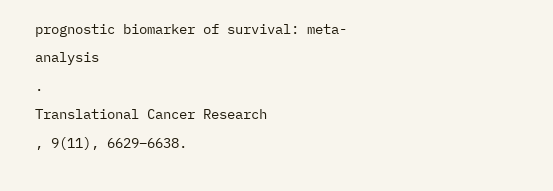prognostic biomarker of survival: meta-analysis
.
Translational Cancer Research
, 9(11), 6629–6638.